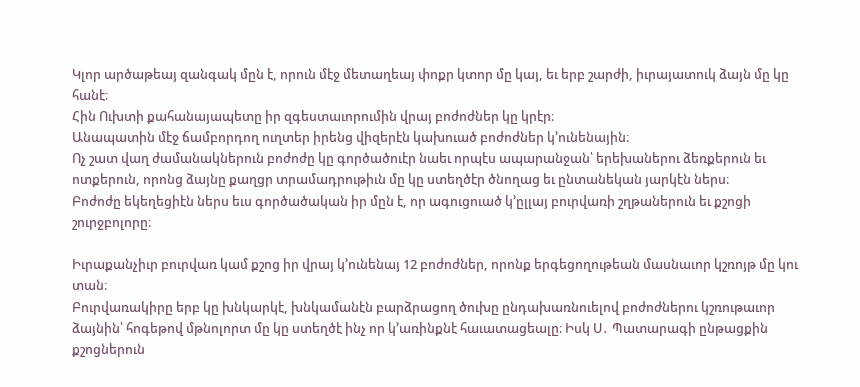Կլոր արծաթեայ զանգակ մըն է, որուն մէջ մետաղեայ փոքր կտոր մը կայ, եւ երբ շարժի, իւրայատուկ ձայն մը կը հանէ։
Հին Ուխտի քահանայապետը իր զգեստաւորումին վրայ բոժոժներ կը կրէր։
Անապատին մէջ ճամբորդող ուղտեր իրենց վիզերէն կախուած բոժոժներ կ՚ունենային։
Ոչ շատ վաղ ժամանակներուն բոժոժը կը գործածուէր նաեւ որպէս ապարանջան՝ երեխաներու ձեռքերուն եւ ոտքերուն, որոնց ձայնը քաղցր տրամադրութիւն մը կը ստեղծէր ծնողաց եւ ընտանեկան յարկէն ներս։
Բոժոժը եկեղեցիէն ներս եւս գործածական իր մըն է, որ ագուցուած կ՚ըլլայ բուրվառի շղթաներուն եւ քշոցի շուրջբոլորը։

Իւրաքանչիւր բուրվառ կամ քշոց իր վրայ կ՚ունենայ 12 բոժոժներ, որոնք երգեցողութեան մասնաւոր կշռոյթ մը կու տան։
Բուրվառակիրը երբ կը խնկարկէ, խնկամանէն բարձրացող ծուխը ընդախառնուելով բոժոժներու կշռութաւոր ձայնին՝ հոգեթով մթնոլորտ մը կը ստեղծէ ինչ որ կ՚առինքնէ հաւատացեալը։ Իսկ Ս․ Պատարագի ընթացքին քշոցներուն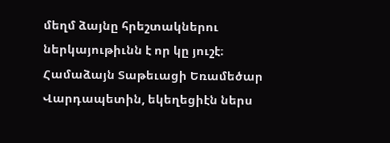մեղմ ձայնը հրեշտակներու ներկայութիւնն է որ կը յուշէ։
Համաձայն Տաթեւացի Եռամեծար Վարդապետին, եկեղեցիէն ներս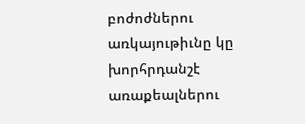բոժոժներու առկայութիւնը կը խորհրդանշէ առաքեալներու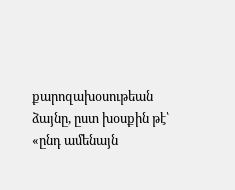քարոզախօսութեան ձայնը, ըստ խօսքին թէ՝ «ընդ ամենայն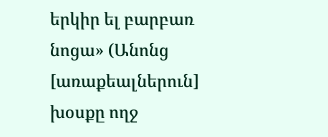երկիր ել բարբառ նոցա» (Անոնց [առաքեալներուն] խօսքը ողջ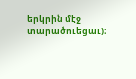երկրին մէջ տարածուեցաւ)։